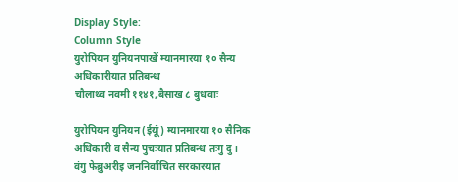Display Style:
Column Style
युरोपियन युनियनपाखें म्यानमारया १० सैन्य अधिकारीयात प्रतिबन्ध
चौलाथ्व नवमी ११४१,बैसाख ८ बुधवाः

युरोपियन युनियन (ईयूं) म्यानमारया १० सैनिक अधिकारी व सैन्य पुचःयात प्रतिबन्ध तःगु दु ।
वंगु फेब्रुअरीइ जननिर्वाचित सरकारयात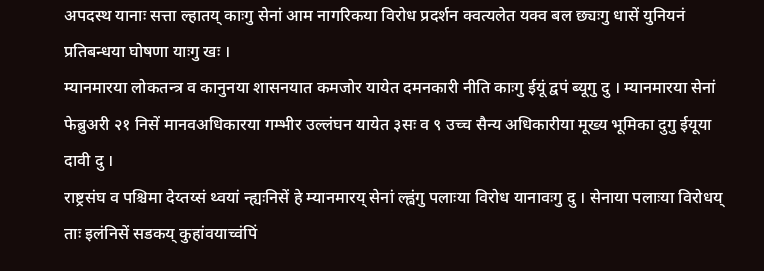अपदस्थ यानाः सत्ता ल्हातय् काःगु सेनां आम नागरिकया विरोध प्रदर्शन क्वत्यलेत यक्व बल छ्यःगु धासें युनियनं प्रतिबन्धया घोषणा याःगु खः ।
म्यानमारया लोकतन्त्र व कानुनया शासनयात कमजोर यायेत दमनकारी नीति काःगु ईयूं द्वपं ब्यूगु दु । म्यानमारया सेनां फेब्रुअरी २१ निसें मानवअधिकारया गम्भीर उल्लंघन यायेत ३सः व ९ उच्च सैन्य अधिकारीया मूख्य भूमिका दुगु ईयूया दावी दु ।
राष्ट्रसंघ व पश्चिमा देय्तय्सं थ्वयां न्ह्यःनिसें हे म्यानमारय् सेनां ल्ह्वंगु पलाःया विरोध यानावःगु दु । सेनाया पलाःया विरोधय् ताः इलंनिसें सडकय् कुहांवयाच्वंपिं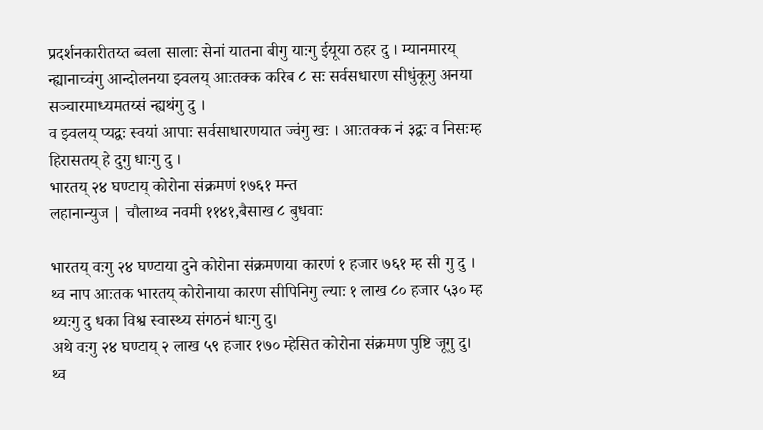प्रदर्शनकारीतय्त ब्वला सालाः सेनां यातना बीगु याःगु ईयूया ठहर दु । म्यानमारय् न्ह्यानाच्वंगु आन्दोलनया झ्वलय् आःतक्क करिब ८ सः सर्वसधारण सीधुंकूगु अनया सञ्चारमाध्यमतय्सं न्ह्यथंगु दु ।
व झ्वलय् प्यद्वः स्वयां आपाः सर्वसाधारणयात ज्वंगु खः । आःतक्क नं ३द्वः व निसःम्ह हिरासतय् हे दुगु धाःगु दु ।
भारतय् २४ घण्टाय् कोरोना संक्रमणं १७६१ मन्त
लहानान्युज | चौलाथ्व नवमी ११४१,बैसाख ८ बुधवाः

भारतय् वःगु २४ घण्टाया दुने कोरोना संक्रमणया कारणं १ हजार ७६१ म्ह सी गु दु ।
थ्व नाप आःतक भारतय् कोरोनाया कारण सीपिनिगु ल्याः १ लाख ८० हजार ५३० म्ह थ्यःगु दु धका विश्व स्वास्थ्य संगठनं धाःगु दु।
अथे वःगु २४ घण्टाय् २ लाख ५९ हजार १७० म्हेसित कोरोना संक्रमण पुष्टि जूगु दु।
थ्व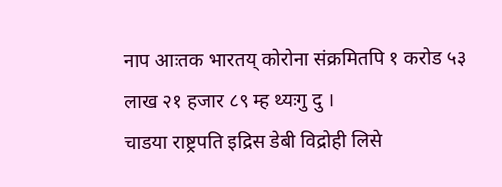नाप आःतक भारतय् कोरोना संक्रमितपि १ करोड ५३ लाख २१ हजार ८९ म्ह थ्यःगु दु ।
चाडया राष्ट्रपति इद्रिस डेबी विद्रोही लिसे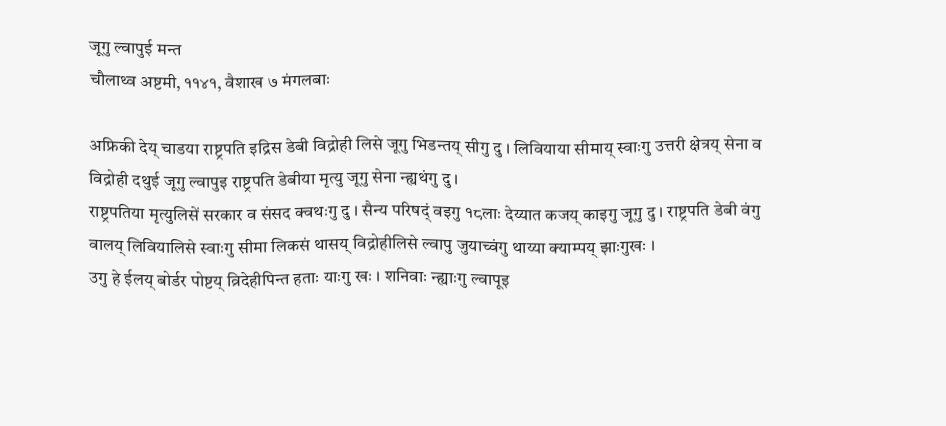जूगु ल्वापुई मन्त
चौलाथ्व अष्टमी, ११४१, वैशाख ७ मंगलबाः

अफ्रिकी देय् चाडया राष्ट्रपति इद्रिस डेबी विद्रोही लिसे जूगु भिडन्तय् सीगु दु । लिवियाया सीमाय् स्वाःगु उत्तरी क्षेत्रय् सेना व विद्रोही दथुई जूगु ल्वापुइ राष्ट्रपति डेबीया मृत्यु जूगु सेना न्ह्यथंगु दु ।
राष्ट्रपतिया मृत्युलिसें सरकार व संसद क्वथःगु दु । सैन्य परिषद्ं वइगु १८लाः देय्यात कजय् काइगु जूगु दु । राष्ट्रपति डेबी वंगु वालय् लिवियालिसे स्वाःगु सीमा लिकसं थासय् विद्रोहीलिसे ल्वापु जुयाच्वंगु थाय्या क्याम्पय् झाःगुखः ।
उगु हे ईलय् बोर्डर पोष्टय् व्रिदेहीपिन्त हताः याःगु खः । शनिवाः न्ह्याःगु ल्वापूइ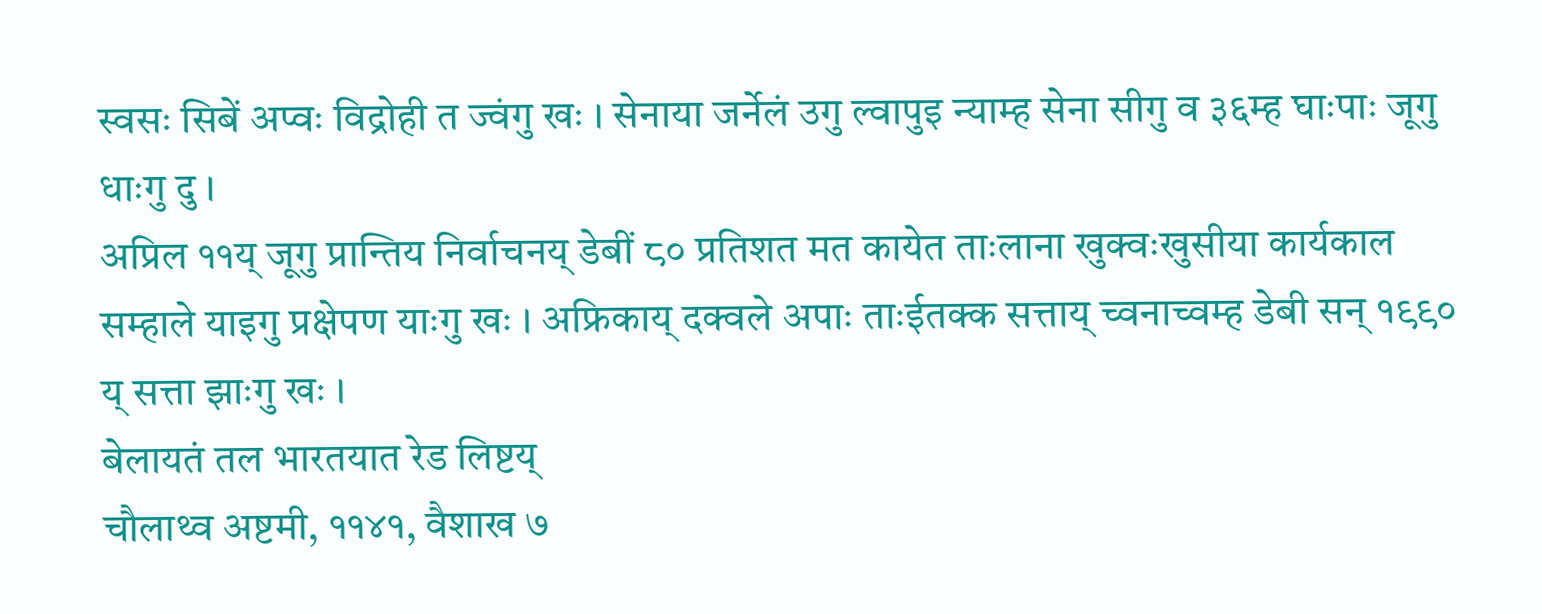स्वसः सिबें अप्वः विद्रोही त ज्वंगु खः । सेनाया जर्नेलं उगु ल्वापुइ न्याम्ह सेना सीगु व ३६म्ह घाःपाः जूगु धाःगु दु ।
अप्रिल ११य् जूगु प्रान्तिय निर्वाचनय् डेबीं ८० प्रतिशत मत कायेत ताःलाना खुक्वःखुसीया कार्यकाल सम्हाले याइगु प्रक्षेपण याःगु खः । अफ्रिकाय् दक्वले अपाः ताःईतक्क सत्ताय् च्वनाच्वम्ह डेबी सन् १९९० य् सत्ता झाःगु खः ।
बेलायतं तल भारतयात रेड लिष्टय्
चौलाथ्व अष्टमी, ११४१, वैशाख ७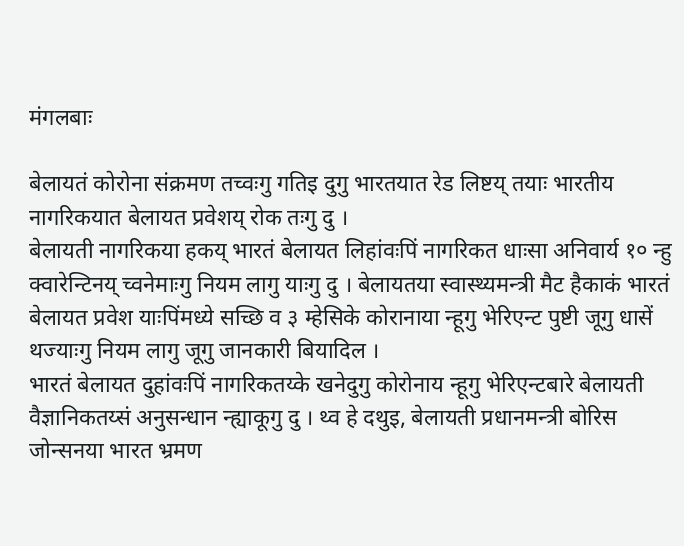मंगलबाः

बेलायतं कोरोना संक्रमण तच्वःगु गतिइ दुगु भारतयात रेड लिष्टय् तयाः भारतीय नागरिकयात बेलायत प्रवेशय् रोक तःगु दु ।
बेलायती नागरिकया हकय् भारतं बेलायत लिहांवःपिं नागरिकत धाःसा अनिवार्य १० न्हु क्वारेन्टिनय् च्वनेमाःगु नियम लागु याःगु दु । बेलायतया स्वास्थ्यमन्त्री मैट हैकाकं भारतं बेलायत प्रवेश याःपिंमध्ये सच्छि व ३ म्हेसिके कोरानाया न्हूगु भेरिएन्ट पुष्टी जूगु धासें थज्याःगु नियम लागु जूगु जानकारी बियादिल ।
भारतं बेलायत दुहांवःपिं नागरिकतय्के खनेदुगु कोरोनाय न्हूगु भेरिएन्टबारे बेलायती वैज्ञानिकतय्सं अनुसन्धान न्ह्याकूगु दु । थ्व हे दथुइ, बेलायती प्रधानमन्त्री बोरिस जोन्सनया भारत भ्रमण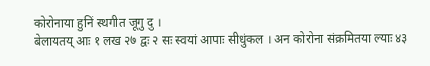कोरोनाया हुनिं स्थगीत जूगु दु ।
बेलायतय् आः १ लख २७ द्वः २ सः स्वयां आपाः सीधुंकल । अन कोरोना संक्रमितया ल्याः ४३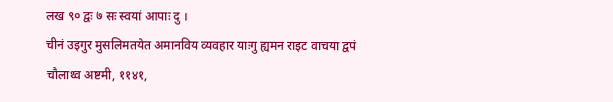लख ९० द्वः ७ सः स्वयां आपाः दु ।
चीनं उइगुर मुसलिमतयेत अमानविय व्यवहार याःगु ह्यमन राइट वाचया द्वपं
चौलाथ्व अष्टमी, ११४१,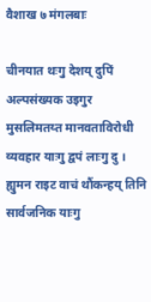वैशाख ७ मंगलबाः

चीनयात थःगु देशय् दुपिं अल्पसंख्यक उइगुर मुसलिमतय्त मानवताविरोधी व्यवहार याःगु द्वपं लाःगु दु ।
ह्युमन राइट वाचं थौंकन्हय् तिनि सार्वजनिक याःगु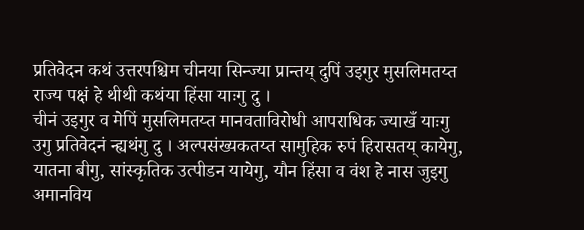प्रतिवेदन कथं उत्तरपश्चिम चीनया सिन्ज्या प्रान्तय् दुपिं उइगुर मुसलिमतय्त राज्य पक्षं हे थीथी कथंया हिंसा याःगु दु ।
चीनं उइगुर व मेपिं मुसलिमतय्त मानवताविरोधी आपराधिक ज्याखँ याःगु उगु प्रतिवेदनं न्ह्यथंगु दु । अल्पसंख्यकतय्त सामुहिक रुपं हिरासतय् कायेगु, यातना बीगु, सांस्कृतिक उत्पीडन यायेगु, यौन हिंसा व वंश हे नास जुइगु अमानविय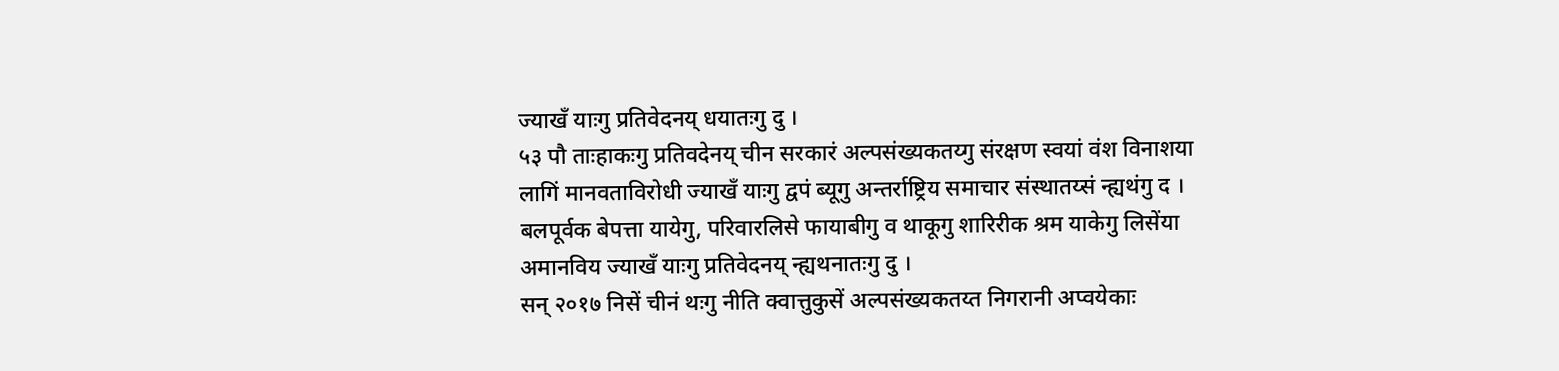ज्याखँ याःगु प्रतिवेदनय् धयातःगु दु ।
५३ पौ ताःहाकःगु प्रतिवदेनय् चीन सरकारं अल्पसंख्यकतय्गु संरक्षण स्वयां वंश विनाशया लागिं मानवताविरोधी ज्याखँ याःगु द्वपं ब्यूगु अन्तर्राष्ट्रिय समाचार संस्थातय्सं न्ह्यथंगु द । बलपूर्वक बेपत्ता यायेगु, परिवारलिसे फायाबीगु व थाकूगु शारिरीक श्रम याकेगु लिसेंया अमानविय ज्याखँ याःगु प्रतिवेदनय् न्ह्यथनातःगु दु ।
सन् २०१७ निसें चीनं थःगु नीति क्वात्तुकुसें अल्पसंख्यकतय्त निगरानी अप्वयेकाः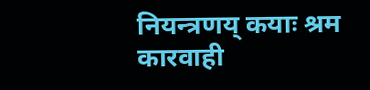नियन्त्रणय् कयाः श्रम कारवाही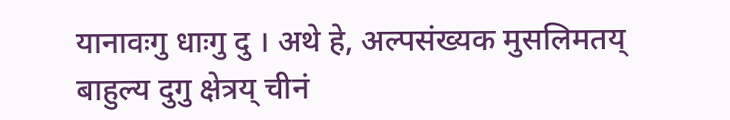यानावःगु धाःगु दु । अथे हे, अल्पसंख्यक मुसलिमतय् बाहुल्य दुगु क्षेत्रय् चीनं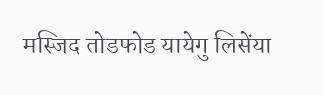मस्जिद तोडफोड यायेगु लिसेंया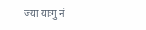ज्या याःगु नं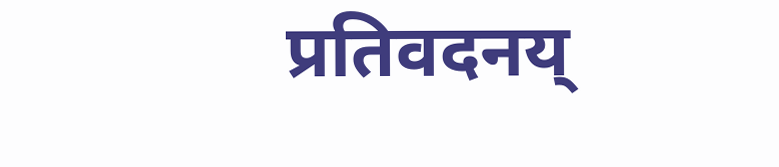प्रतिवदनय्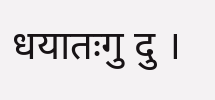धयातःगु दु ।